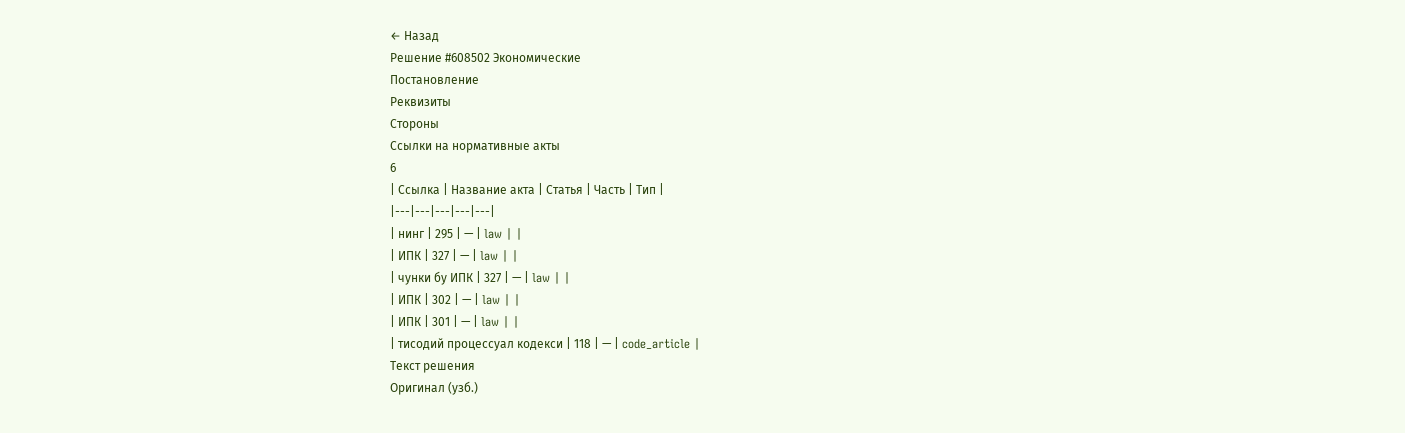← Назад
Решение #608502 Экономические
Постановление
Реквизиты
Стороны
Ссылки на нормативные акты
6
| Ссылка | Название акта | Статья | Часть | Тип |
|---|---|---|---|---|
| нинг | 295 | — | law | |
| ИПК | 327 | — | law | |
| чунки бу ИПК | 327 | — | law | |
| ИПК | 302 | — | law | |
| ИПК | 301 | — | law | |
| тисодий процессуал кодекси | 118 | — | code_article |
Текст решения
Оригинал (узб.)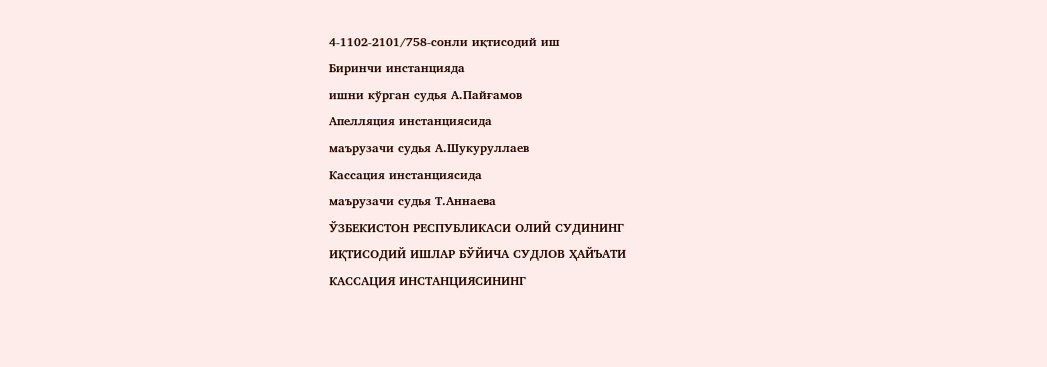4-1102-2101/758-сонли иқтисодий иш
Биринчи инстанцияда
ишни кўрган судья А.Пайғамов
Апелляция инстанциясида
маърузачи судья А.Шукуруллаев
Кассация инстанциясида
маърузачи судья Т.Аннаева
ЎЗБЕКИСТОН РЕСПУБЛИКАСИ ОЛИЙ СУДИНИНГ
ИҚТИСОДИЙ ИШЛАР БЎЙИЧА СУДЛОВ ҲАЙЪАТИ
КАССАЦИЯ ИНСТАНЦИЯСИНИНГ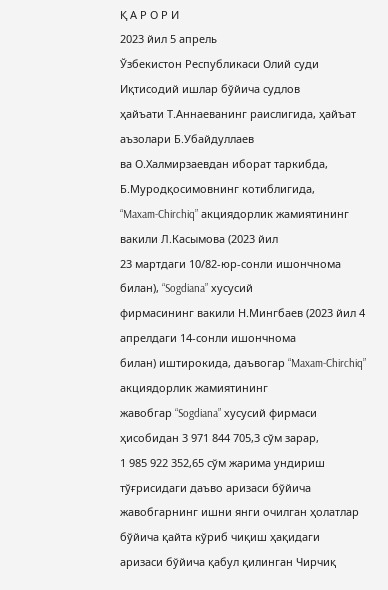Қ А Р О Р И
2023 йил 5 апрель
Ўзбекистон Республикаси Олий суди Иқтисодий ишлар бўйича судлов
ҳайъати Т.Аннаеванинг раислигида, ҳайъат аъзолари Б.Убайдуллаев
ва О.Халмирзаевдан иборат таркибда, Б.Муродқосимовнинг котиблигида,
“Maxam-Chirchiq” акциядорлик жамиятининг вакили Л.Касымова (2023 йил
23 мартдаги 10/82-юр-сонли ишончнома билан), “Sogdiana” хусусий
фирмасининг вакили Н.Мингбаев (2023 йил 4 апрелдаги 14-сонли ишончнома
билан) иштирокида, даъвогар “Maxam-Chirchiq” акциядорлик жамиятининг
жавобгар “Sogdiana” хусусий фирмаси ҳисобидан 3 971 844 705,3 сўм зарар,
1 985 922 352,65 сўм жарима ундириш тўғрисидаги даъво аризаси бўйича
жавобгарнинг ишни янги очилган ҳолатлар бўйича қайта кўриб чиқиш ҳақидаги
аризаси бўйича қабул қилинган Чирчиқ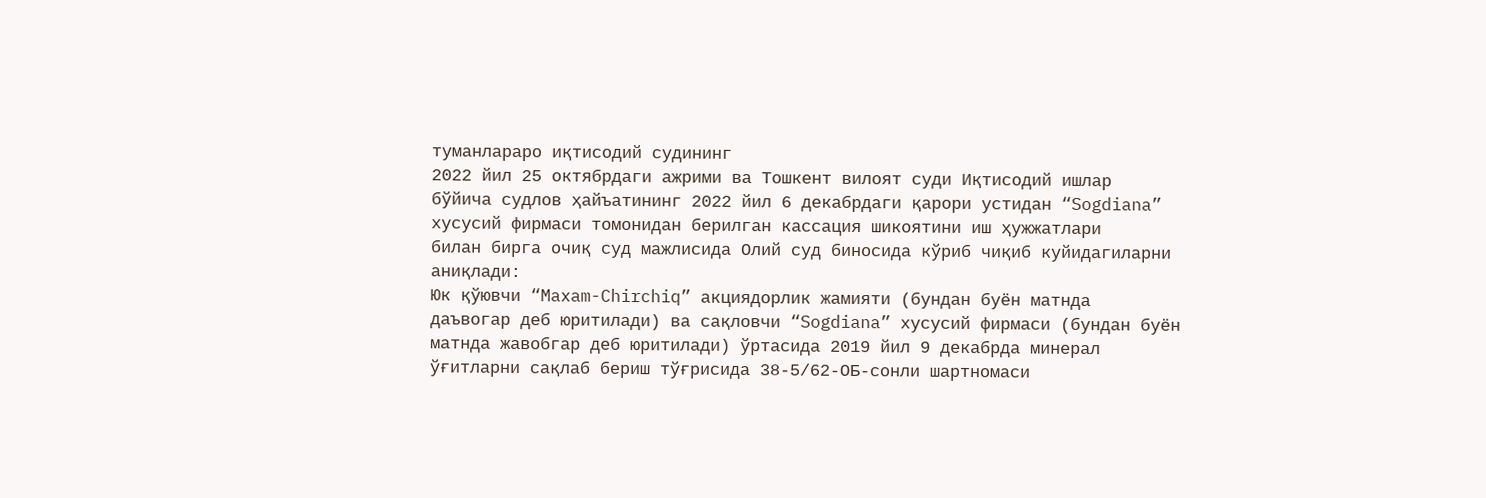туманлараро иқтисодий судининг
2022 йил 25 октябрдаги ажрими ва Тошкент вилоят суди Иқтисодий ишлар
бўйича судлов ҳайъатининг 2022 йил 6 декабрдаги қарори устидан “Sogdiana”
хусусий фирмаси томонидан берилган кассация шикоятини иш ҳужжатлари
билан бирга очиқ суд мажлисида Олий суд биносида кўриб чиқиб куйидагиларни
аниқлади:
Юк қўювчи “Maxam-Chirchiq” акциядорлик жамияти (бундан буён матнда
даъвогар деб юритилади) ва сақловчи “Sogdiana” хусусий фирмаси (бундан буён
матнда жавобгар деб юритилади) ўртасида 2019 йил 9 декабрда минерал
ўғитларни сақлаб бериш тўғрисида 38-5/62-ОБ-сонли шартномаси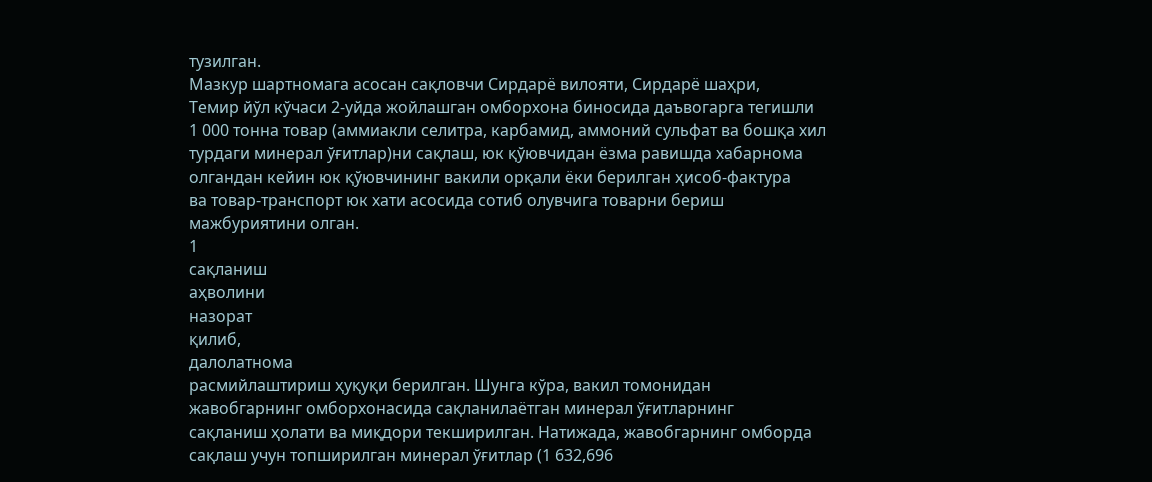тузилган.
Мазкур шартномага асосан сақловчи Сирдарё вилояти, Сирдарё шаҳри,
Темир йўл кўчаси 2-уйда жойлашган омборхона биносида даъвогарга тегишли
1 000 тонна товар (аммиакли селитра, карбамид, аммоний сульфат ва бошқа хил
турдаги минерал ўғитлар)ни сақлаш, юк қўювчидан ёзма равишда хабарнома
олгандан кейин юк қўювчининг вакили орқали ёки берилган ҳисоб-фактура
ва товар-транспорт юк хати асосида сотиб олувчига товарни бериш
мажбуриятини олган.
1
сақланиш
аҳволини
назорат
қилиб,
далолатнома
расмийлаштириш ҳуқуқи берилган. Шунга кўра, вакил томонидан
жавобгарнинг омборхонасида сақланилаётган минерал ўғитларнинг
сақланиш ҳолати ва миқдори текширилган. Натижада, жавобгарнинг омборда
сақлаш учун топширилган минерал ўғитлар (1 632,696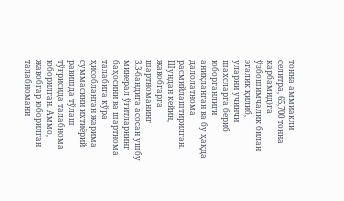тонна аммиакли
селитра, 65,700 тонна карбамид)га ўзбошимчалик билан эгалик қилиб,
уларни учинчи шахсларга бериб юборганлиги аниқланган ва бу ҳақда
далолатнома расмийлаштирилган. Шундан кейин, жавобгарга шартноманинг
3.3-бандига асосан ушбу минерал ўғитларнинг баҳосини ва шартнома
талабига кўра ҳисобланган жарима суммасини ихтиёрий равишда тўлаш
тўғрисида талабнома юборилган. Аммо, жавобгар юборилган талабномани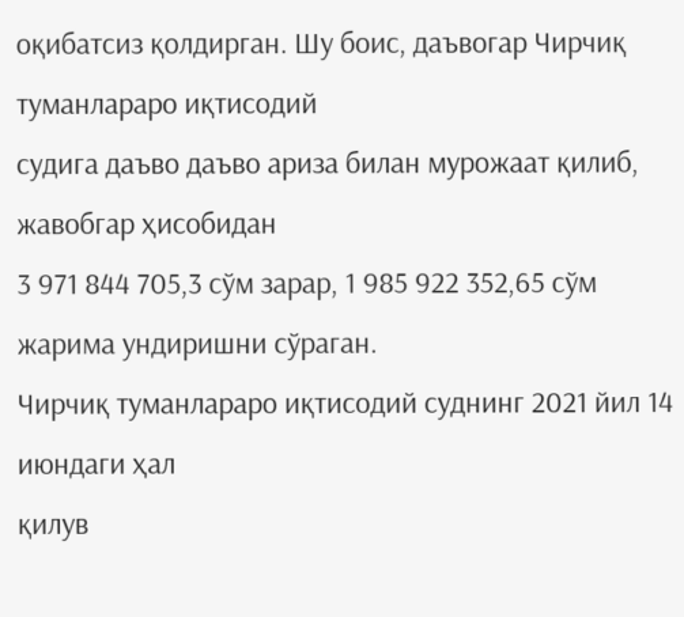оқибатсиз қолдирган. Шу боис, даъвогар Чирчиқ туманлараро иқтисодий
судига даъво даъво ариза билан мурожаат қилиб, жавобгар ҳисобидан
3 971 844 705,3 сўм зарар, 1 985 922 352,65 сўм жарима ундиришни сўраган.
Чирчиқ туманлараро иқтисодий суднинг 2021 йил 14 июндаги ҳал
қилув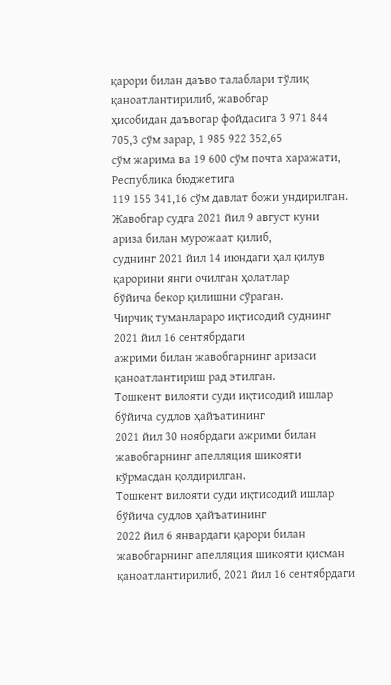қарори билан даъво талаблари тўлиқ қаноатлантирилиб, жавобгар
ҳисобидан даъвогар фойдасига 3 971 844 705,3 сўм зарар, 1 985 922 352,65
сўм жарима ва 19 600 сўм почта харажати, Республика бюджетига
119 155 341,16 сўм давлат божи ундирилган.
Жавобгар судга 2021 йил 9 август куни ариза билан мурожаат қилиб,
суднинг 2021 йил 14 июндаги ҳал қилув қарорини янги очилган ҳолатлар
бўйича бекор қилишни сўраган.
Чирчиқ туманлараро иқтисодий суднинг 2021 йил 16 сентябрдаги
ажрими билан жавобгарнинг аризаси қаноатлантириш рад этилган.
Тошкент вилояти суди иқтисодий ишлар бўйича судлов ҳайъатининг
2021 йил 30 ноябрдаги ажрими билан жавобгарнинг апелляция шикояти
кўрмасдан қолдирилган.
Тошкент вилояти суди иқтисодий ишлар бўйича судлов ҳайъатининг
2022 йил 6 январдаги қарори билан жавобгарнинг апелляция шикояти қисман
қаноатлантирилиб, 2021 йил 16 сентябрдаги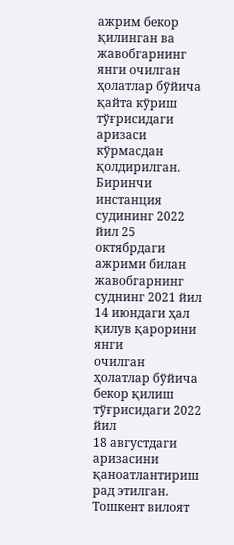ажрим бекор қилинган ва
жавобгарнинг янги очилган ҳолатлар бўйича қайта кўриш тўғрисидаги
аризаси кўрмасдан қолдирилган.
Биринчи инстанция судининг 2022 йил 25 октябрдаги ажрими билан
жавобгарнинг суднинг 2021 йил 14 июндаги ҳал қилув қарорини янги
очилган ҳолатлар бўйича бекор қилиш тўғрисидаги 2022 йил
18 августдаги аризасини қаноатлантириш рад этилган.
Тошкент вилоят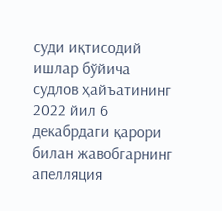суди иқтисодий ишлар бўйича судлов ҳайъатининг
2022 йил 6 декабрдаги қарори билан жавобгарнинг апелляция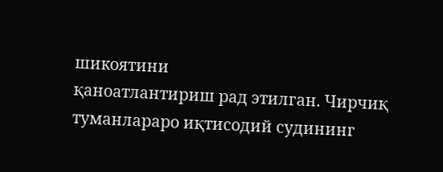шикоятини
қаноатлантириш рад этилган. Чирчиқ туманлараро иқтисодий судининг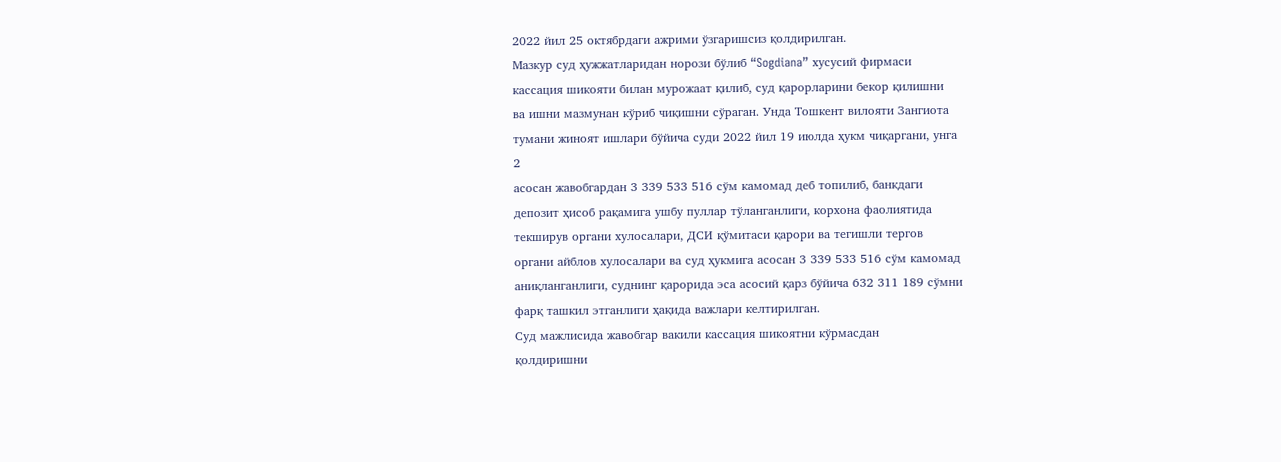2022 йил 25 октябрдаги ажрими ўзгаришсиз қолдирилган.
Мазкур суд ҳужжатларидан норози бўлиб “Sogdiana” хусусий фирмаси
кассация шикояти билан мурожаат қилиб, суд қарорларини бекор қилишни
ва ишни мазмунан кўриб чиқишни сўраган. Унда Тошкент вилояти Зангиота
тумани жиноят ишлари бўйича суди 2022 йил 19 июлда ҳукм чиқаргани, унга
2
асосан жавобгардан 3 339 533 516 сўм камомад деб топилиб, банкдаги
депозит ҳисоб рақамига ушбу пуллар тўланганлиги, корхона фаолиятида
текширув органи хулосалари, ДСИ қўмитаси қарори ва тегишли тергов
органи айблов хулосалари ва суд ҳукмига асосан 3 339 533 516 сўм камомад
аниқланганлиги, суднинг қарорида эса асосий қарз бўйича 632 311 189 сўмни
фарқ ташкил этганлиги ҳақида важлари келтирилган.
Суд мажлисида жавобгар вакили кассация шикоятни кўрмасдан
қолдиришни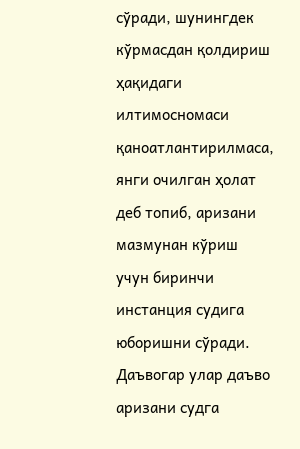сўради, шунингдек кўрмасдан қолдириш ҳақидаги
илтимосномаси қаноатлантирилмаса, янги очилган ҳолат деб топиб, аризани
мазмунан кўриш учун биринчи инстанция судига юборишни сўради.
Даъвогар улар даъво аризани судга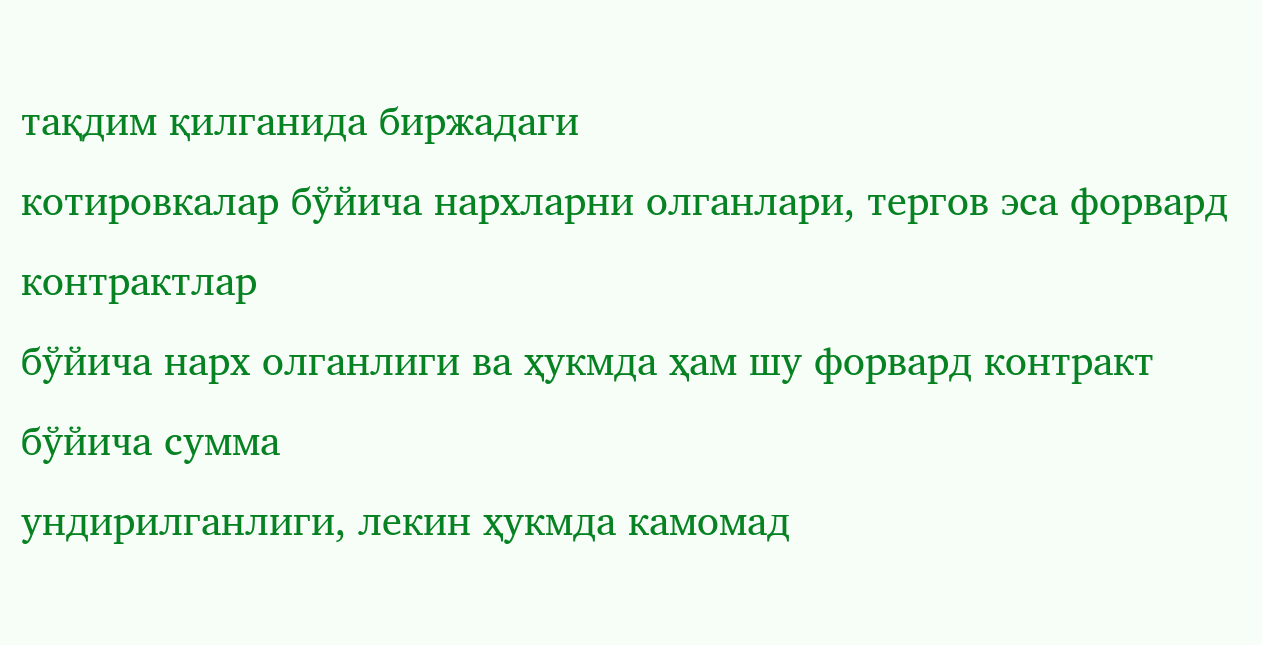тақдим қилганида биржадаги
котировкалар бўйича нархларни олганлари, тергов эса форвард контрактлар
бўйича нарх олганлиги ва ҳукмда ҳам шу форвард контракт бўйича сумма
ундирилганлиги, лекин ҳукмда камомад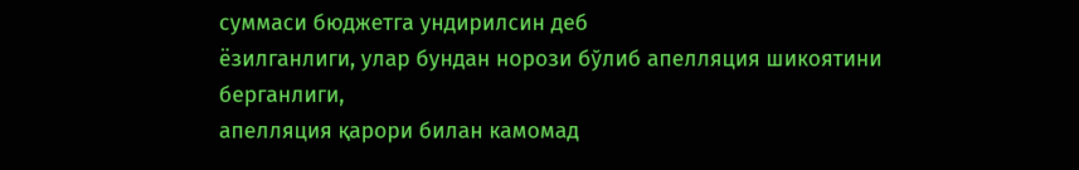суммаси бюджетга ундирилсин деб
ёзилганлиги, улар бундан норози бўлиб апелляция шикоятини берганлиги,
апелляция қарори билан камомад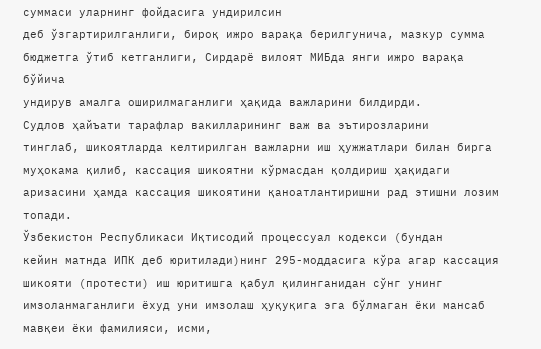суммаси уларнинг фойдасига ундирилсин
деб ўзгартирилганлиги, бироқ ижро варақа берилгунича, мазкур сумма
бюджетга ўтиб кетганлиги, Сирдарё вилоят МИБда янги ижро варақа бўйича
ундирув амалга оширилмаганлиги ҳақида важларини билдирди.
Судлов ҳайъати тарафлар вакилларининг важ ва эътирозларини
тинглаб, шикоятларда келтирилган важларни иш ҳужжатлари билан бирга
муҳокама қилиб, кассация шикоятни кўрмасдан қолдириш ҳақидаги
аризасини ҳамда кассация шикоятини қаноатлантиришни рад этишни лозим
топади.
Ўзбекистон Республикаси Иқтисодий процессуал кодекси (бундан
кейин матнда ИПК деб юритилади)нинг 295-моддасига кўра агар кассация
шикояти (протести) иш юритишга қабул қилинганидан сўнг унинг
имзоланмаганлиги ёхуд уни имзолаш ҳуқуқига эга бўлмаган ёки мансаб
мавқеи ёки фамилияси, исми,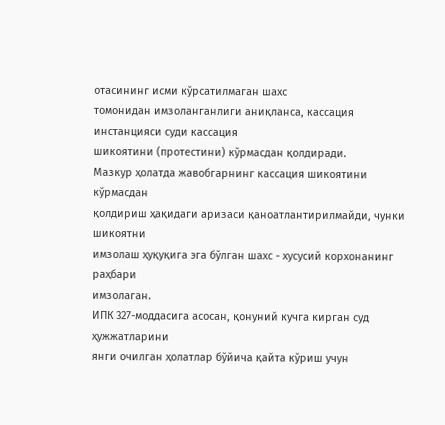отасининг исми кўрсатилмаган шахс
томонидан имзоланганлиги аниқланса, кассация инстанцияси суди кассация
шикоятини (протестини) кўрмасдан қолдиради.
Мазкур ҳолатда жавобгарнинг кассация шикоятини кўрмасдан
қолдириш ҳақидаги аризаси қаноатлантирилмайди, чунки шикоятни
имзолаш ҳуқуқига эга бўлган шахс - хусусий корхонанинг раҳбари
имзолаган.
ИПК 327-моддасига асосан, қонуний кучга кирган суд ҳужжатларини
янги очилган ҳолатлар бўйича қайта кўриш учун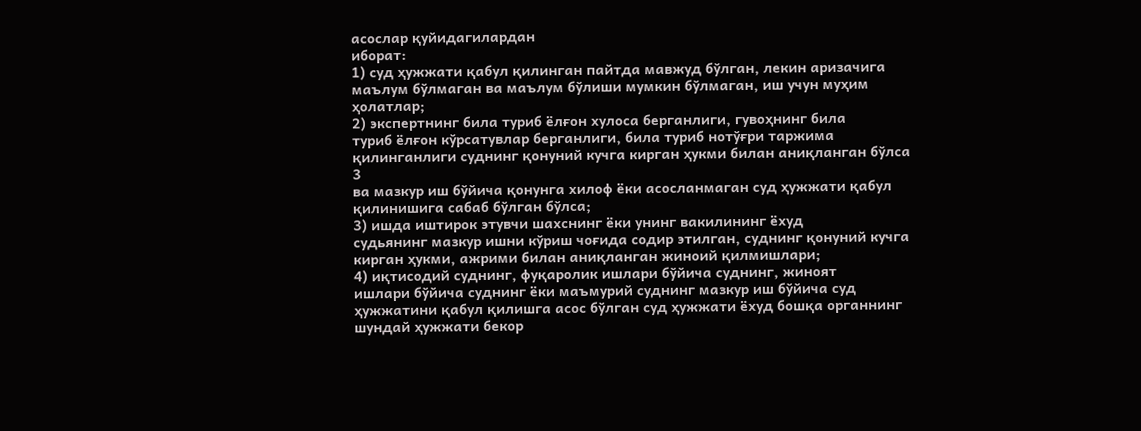асослар қуйидагилардан
иборат:
1) суд ҳужжати қабул қилинган пайтда мавжуд бўлган, лекин аризачига
маълум бўлмаган ва маълум бўлиши мумкин бўлмаган, иш учун муҳим
ҳолатлар;
2) экспертнинг била туриб ёлғон хулоса берганлиги, гувоҳнинг била
туриб ёлғон кўрсатувлар берганлиги, била туриб нотўғри таржима
қилинганлиги суднинг қонуний кучга кирган ҳукми билан аниқланган бўлса
3
ва мазкур иш бўйича қонунга хилоф ёки асосланмаган суд ҳужжати қабул
қилинишига сабаб бўлган бўлса;
3) ишда иштирок этувчи шахснинг ёки унинг вакилининг ёхуд
судьянинг мазкур ишни кўриш чоғида содир этилган, суднинг қонуний кучга
кирган ҳукми, ажрими билан аниқланган жиноий қилмишлари;
4) иқтисодий суднинг, фуқаролик ишлари бўйича суднинг, жиноят
ишлари бўйича суднинг ёки маъмурий суднинг мазкур иш бўйича суд
ҳужжатини қабул қилишга асос бўлган суд ҳужжати ёхуд бошқа органнинг
шундай ҳужжати бекор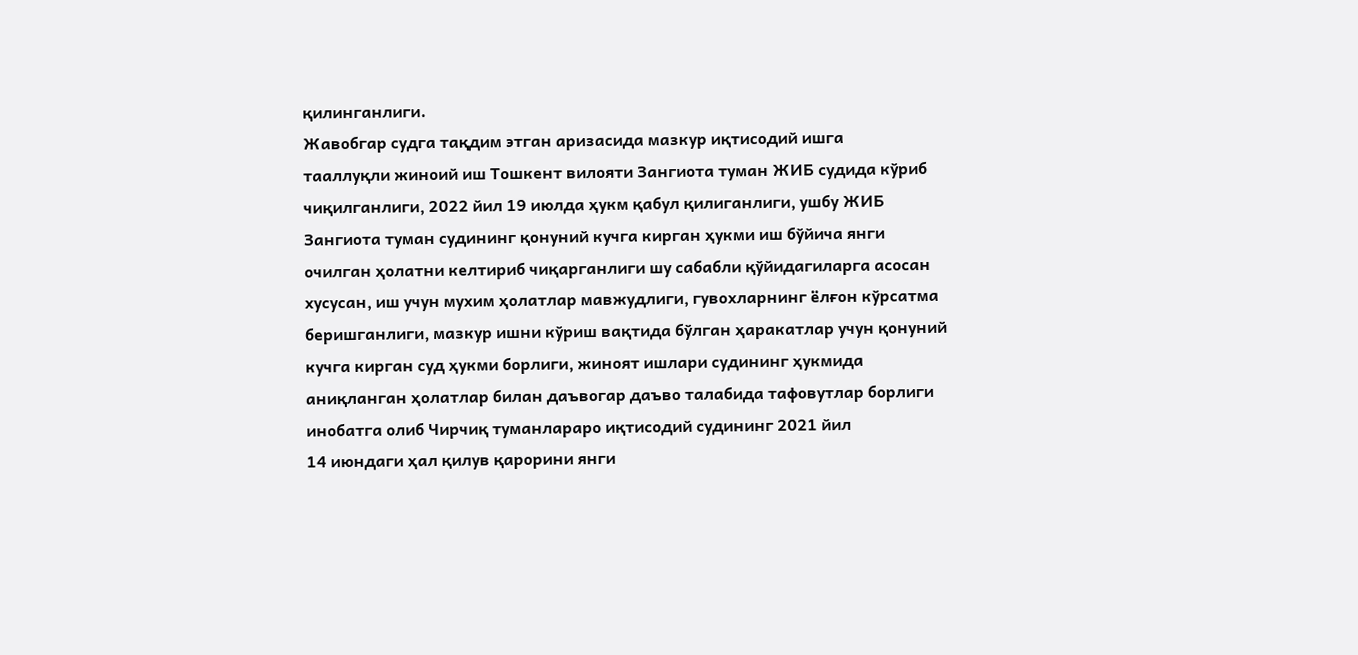қилинганлиги.
Жавобгар судга тақдим этган аризасида мазкур иқтисодий ишга
тааллуқли жиноий иш Тошкент вилояти Зангиота туман ЖИБ судида кўриб
чиқилганлиги, 2022 йил 19 июлда ҳукм қабул қилиганлиги, ушбу ЖИБ
Зангиота туман судининг қонуний кучга кирган ҳукми иш бўйича янги
очилган ҳолатни келтириб чиқарганлиги шу сабабли қўйидагиларга асосан
хусусан, иш учун мухим ҳолатлар мавжудлиги, гувохларнинг ёлғон кўрсатма
беришганлиги, мазкур ишни кўриш вақтида бўлган ҳаракатлар учун қонуний
кучга кирган суд ҳукми борлиги, жиноят ишлари судининг ҳукмида
аниқланган ҳолатлар билан даъвогар даъво талабида тафовутлар борлиги
инобатга олиб Чирчиқ туманлараро иқтисодий судининг 2021 йил
14 июндаги ҳал қилув қарорини янги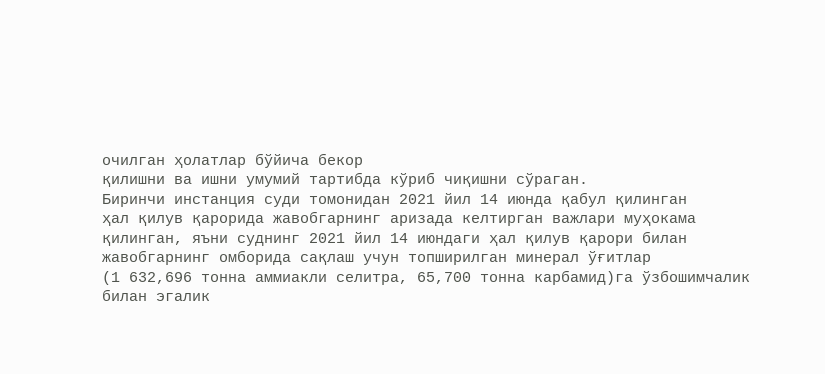очилган ҳолатлар бўйича бекор
қилишни ва ишни умумий тартибда кўриб чиқишни сўраган.
Биринчи инстанция суди томонидан 2021 йил 14 июнда қабул қилинган
ҳал қилув қарорида жавобгарнинг аризада келтирган важлари муҳокама
қилинган, яъни суднинг 2021 йил 14 июндаги ҳал қилув қарори билан
жавобгарнинг омборида сақлаш учун топширилган минерал ўғитлар
(1 632,696 тонна аммиакли селитра, 65,700 тонна карбамид)га ўзбошимчалик
билан эгалик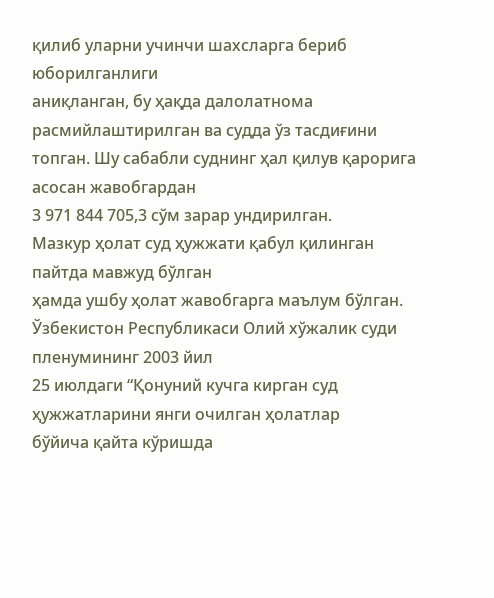қилиб уларни учинчи шахсларга бериб юборилганлиги
аниқланган, бу ҳақда далолатнома расмийлаштирилган ва судда ўз тасдиғини
топган. Шу сабабли суднинг ҳал қилув қарорига асосан жавобгардан
3 971 844 705,3 сўм зарар ундирилган.
Мазкур ҳолат суд ҳужжати қабул қилинган пайтда мавжуд бўлган
ҳамда ушбу ҳолат жавобгарга маълум бўлган.
Ўзбекистон Республикаси Олий хўжалик суди пленумининг 2003 йил
25 июлдаги “Қонуний кучга кирган суд ҳужжатларини янги очилган ҳолатлар
бўйича қайта кўришда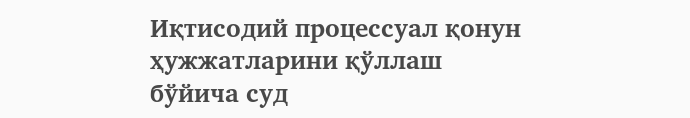Иқтисодий процессуал қонун ҳужжатларини қўллаш
бўйича суд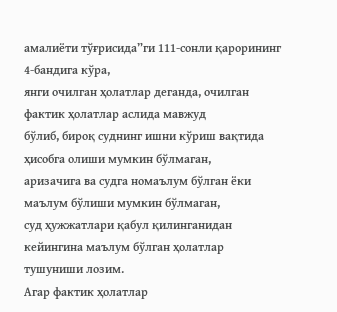амалиёти тўғрисида”ги 111-сонли қарорининг 4-бандига кўра,
янги очилган ҳолатлар деганда, очилган фактик ҳолатлар аслида мавжуд
бўлиб, бироқ суднинг ишни кўриш вақтида ҳисобга олиши мумкин бўлмаган,
аризачига ва судга номаълум бўлган ёки маълум бўлиши мумкин бўлмаган,
суд ҳужжатлари қабул қилинганидан кейингина маълум бўлган ҳолатлар
тушуниши лозим.
Агар фактик ҳолатлар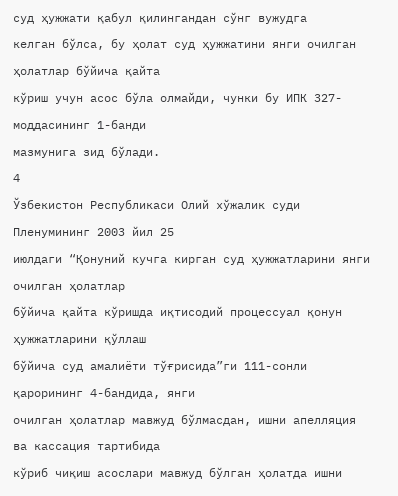суд ҳужжати қабул қилингандан сўнг вужудга
келган бўлса, бу ҳолат суд ҳужжатини янги очилган ҳолатлар бўйича қайта
кўриш учун асос бўла олмайди, чунки бу ИПК 327-моддасининг 1-банди
мазмунига зид бўлади.
4
Ўзбекистон Республикаси Олий хўжалик суди Пленумининг 2003 йил 25
июлдаги “Қонуний кучга кирган суд ҳужжатларини янги очилган ҳолатлар
бўйича қайта кўришда иқтисодий процессуал қонун ҳужжатларини қўллаш
бўйича суд амалиёти тўғрисида”ги 111-сонли қарорининг 4-бандида, янги
очилган ҳолатлар мавжуд бўлмасдан, ишни апелляция ва кассация тартибида
кўриб чиқиш асослари мавжуд бўлган ҳолатда ишни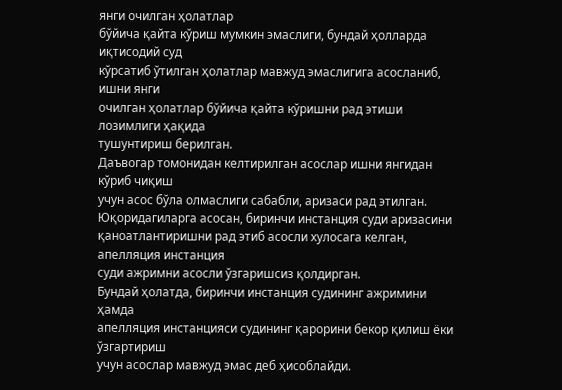янги очилган ҳолатлар
бўйича қайта кўриш мумкин эмаслиги, бундай ҳолларда иқтисодий суд
кўрсатиб ўтилган ҳолатлар мавжуд эмаслигига асосланиб, ишни янги
очилган ҳолатлар бўйича қайта кўришни рад этиши лозимлиги ҳақида
тушунтириш берилган.
Даъвогар томонидан келтирилган асослар ишни янгидан кўриб чиқиш
учун асос бўла олмаслиги сабабли, аризаси рад этилган.
Юқоридагиларга асосан, биринчи инстанция суди аризасини
қаноатлантиришни рад этиб асосли хулосага келган, апелляция инстанция
суди ажримни асосли ўзгаришсиз қолдирган.
Бундай ҳолатда, биринчи инстанция судининг ажримини ҳамда
апелляция инстанцияси судининг қарорини бекор қилиш ёки ўзгартириш
учун асослар мавжуд эмас деб ҳисоблайди.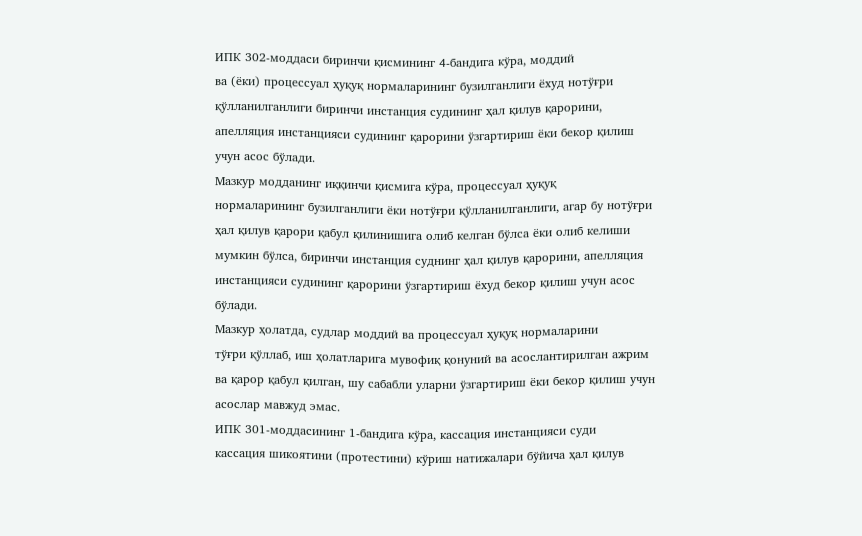ИПК 302-моддаси биринчи қисмининг 4-бандига кўра, моддий
ва (ёки) процессуал ҳуқуқ нормаларининг бузилганлиги ёхуд нотўғри
қўлланилганлиги биринчи инстанция судининг ҳал қилув қарорини,
апелляция инстанцияси судининг қарорини ўзгартириш ёки бекор қилиш
учун асос бўлади.
Мазкур модданинг иққинчи қисмига кўра, процессуал ҳуқуқ
нормаларининг бузилганлиги ёки нотўғри қўлланилганлиги, агар бу нотўғри
ҳал қилув қарори қабул қилинишига олиб келган бўлса ёки олиб келиши
мумкин бўлса, биринчи инстанция суднинг ҳал қилув қарорини, апелляция
инстанцияси судининг қарорини ўзгартириш ёхуд бекор қилиш учун асос
бўлади.
Мазкур ҳолатда, судлар моддий ва процессуал ҳуқуқ нормаларини
тўғри қўллаб, иш ҳолатларига мувофиқ қонуний ва асослантирилган ажрим
ва қарор қабул қилган, шу сабабли уларни ўзгартириш ёки бекор қилиш учун
асослар мавжуд эмас.
ИПК 301-моддасининг 1-бандига кўра, кассация инстанцияси суди
кассация шикоятини (протестини) кўриш натижалари бўйича ҳал қилув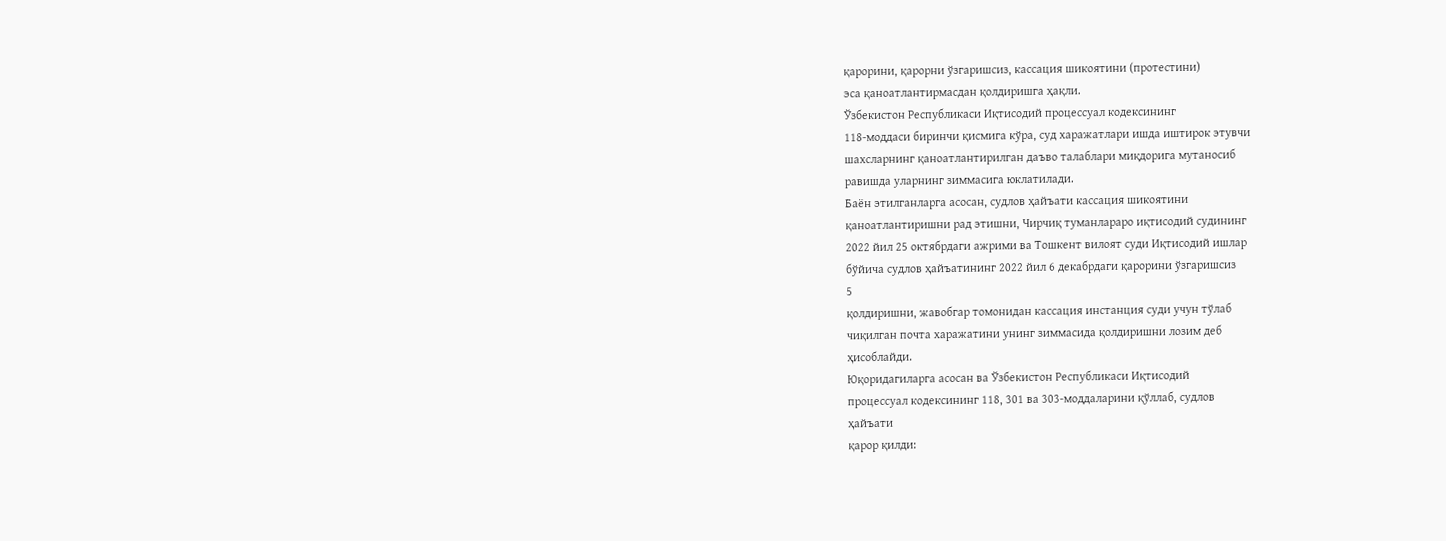қарорини, қарорни ўзгаришсиз, кассация шикоятини (протестини)
эса қаноатлантирмасдан қолдиришга ҳақли.
Ўзбекистон Республикаси Иқтисодий процессуал кодексининг
118-моддаси биринчи қисмига кўра, суд харажатлари ишда иштирок этувчи
шахсларнинг қаноатлантирилган даъво талаблари миқдорига мутаносиб
равишда уларнинг зиммасига юклатилади.
Баён этилганларга асосан, судлов ҳайъати кассация шикоятини
қаноатлантиришни рад этишни, Чирчиқ туманлараро иқтисодий судининг
2022 йил 25 октябрдаги ажрими ва Тошкент вилоят суди Иқтисодий ишлар
бўйича судлов ҳайъатининг 2022 йил 6 декабрдаги қарорини ўзгаришсиз
5
қолдиришни, жавобгар томонидан кассация инстанция суди учун тўлаб
чиқилган почта харажатини унинг зиммасида қолдиришни лозим деб
ҳисоблайди.
Юқоридагиларга асосан ва Ўзбекистон Республикаси Иқтисодий
процессуал кодексининг 118, 301 ва 303-моддаларини қўллаб, судлов
ҳайъати
қарор қилди: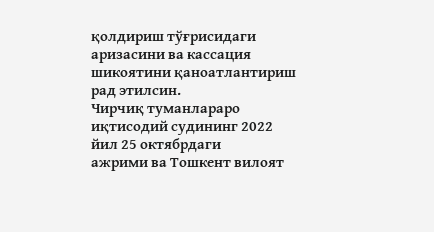қолдириш тўғрисидаги аризасини ва кассация шикоятини қаноатлантириш
рад этилсин.
Чирчиқ туманлараро иқтисодий судининг 2022 йил 25 октябрдаги
ажрими ва Тошкент вилоят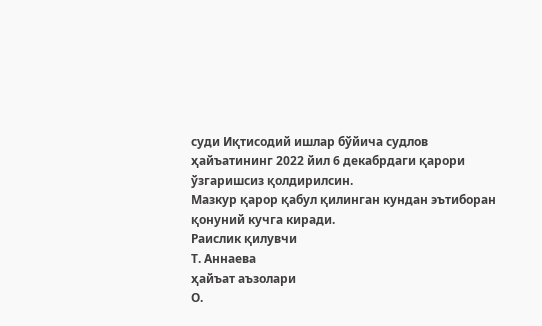суди Иқтисодий ишлар бўйича судлов
ҳайъатининг 2022 йил 6 декабрдаги қарори ўзгаришсиз қолдирилсин.
Мазкур қарор қабул қилинган кундан эътиборан қонуний кучга киради.
Раислик қилувчи
Т. Аннаева
ҳайъат аъзолари
О.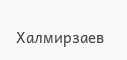Халмирзаев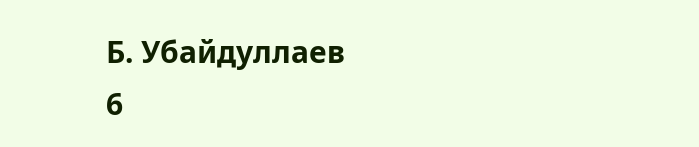Б. Убайдуллаев
6